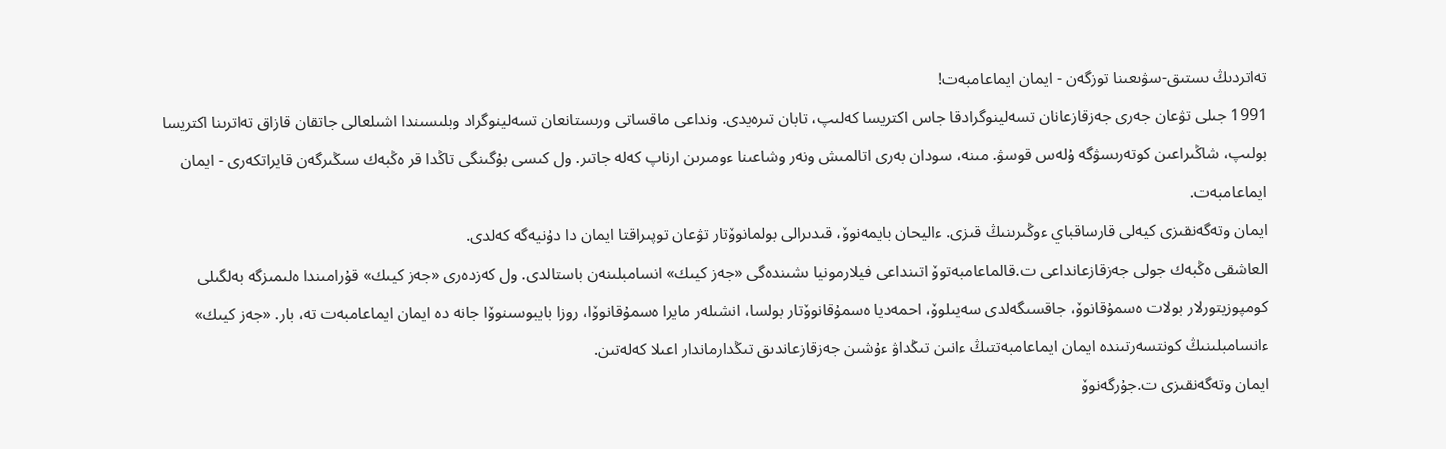تەاتردىڭ ىستىق-سۋىعىنا توزگەن - ايمان ايماعامبەت!
1991 جىلى تۋعان جەرى جەزقازعانان تسەلينوگرادقا جاس اكتريسا كەلىپ، تابان تىرەيدى. ونداعى ماقساتى ورىستانعان تسەلينوگراد وبلىسىندا اشىلعالى جاتقان قازاق تەاترىنا اكتريسا بولىپ، شاڭىراعىن كوتەرىسۋگە ۇلەس قوسۋ. مىنە، سودان بەرى اتالمىش ونەر وشاعىنا ءومىرىن ارناپ كەلە جاتىر. ول كىسى بۇگىنگى تاڭدا قر ەڭبەك سىڭىرگەن قايراتكەرى - ايمان ايماعامبەت.
ايمان وتەگەنقىزى كيەلى قارساقباي ءوڭىرىنىڭ قىزى. ءاليحان بايمەنوۆ، قىدىرالى بولمانوۆتار تۋعان توپىراقتا ايمان دا دۇنيەگە كەلدى.
العاشقى ەڭبەك جولى جەزقازعانداعى ت.قالماعامبەتوۆ اتىنداعى فيلارمونيا ىشىندەگى «جەز كيىك» انسامبلىنەن باستالدى. ول كەزدەرى «جەز كيىك» قۇرامىندا ەلىمىزگە بەلگىلى كومپوزيتورلار بولات ەسمۇقانوۆ، جاقسىگەلدى سەيىلوۆ، احمەديا ەسمۇقانوۆتار بولسا، انشىلەر مايرا ەسمۇقانوۆا، روزا بايبوسىنوۆا جانە دە ايمان ايماعامبەت تە، بار. «جەز كيىك» ءانسامبلىنىڭ كونتسەرتىندە ايمان ايماعامبەتتىڭ ءانىن تىڭداۋ ءۇشىن جەزقازعاندىق تىڭدارماندار اعىلا كەلەتىن.
ايمان وتەگەنقىزى ت.جۇرگەنوۆ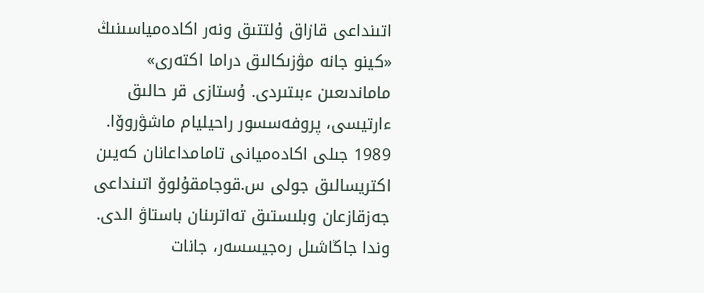اتىنداعى قازاق ۇلتتىق ونەر اكادەمياسىنىڭ «كينو جانە مۋزىكالىق دراما اكتەرى» ماماندىعىن ءبىتىردى. ۇستازى قر حالىق ءارتيسى، پروفەسسور راحيليام ماشۋروۆا. 1989 جىلى اكادەميانى تامامداعانان كەيىن اكتريسالىق جولى س.قوجامقۇلوۆ اتىنداعى جەزقازعان وبلىستىق تەاترىنان باستاۋ الدى. وندا جاڭاشىل رەجيسسەر، جانات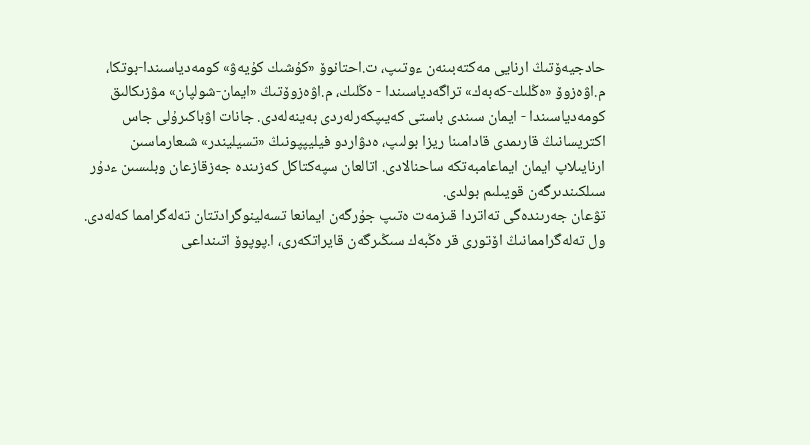حادجيەۆتىڭ ارنايى مەكتەبىنەن ءوتىپ، ت.احتانوۆ «كۇشىك كۇيەۋ» كومەدياسىندا-بوتكا، م.اۋەزوۆ «ەڭلىك-كەبەك» تراگەدياسىندا - ەڭلىك، م.اۋەزوۆتىڭ «ايمان-شولپان» مۋزىكالىق كومەدياسىندا - ايمان سىندى باستى كەيىپكەرلەردى بەينەلەدى. جانات اۋباكىرۇلى جاس اكتريسانىڭ قارىمدى قادامىنا ريزا بولىپ، ەدۋاردو فيليپپونىڭ «تسيليندر» شىعارماسىن ارنايىلاپ ايمان ايماعامبەتكە ساحنالادى. اتالعان سپەكتاكل كەزىندە جەزقازعان وبلىسىن ءدۇر سىلكىندىرگەن قويىلىم بولدى.
تۋعان جەرىندەگى تەاتردا قىزمەت ەتىپ جۇرگەن ايمانعا تسەلينوگرادتتان تەلەگرامما كەلەدى. ول تەلەگراممانىڭ اۆتورى قر ەڭبەك سىڭىرگەن قايراتكەرى، ا.پوپوۆ اتىنداعى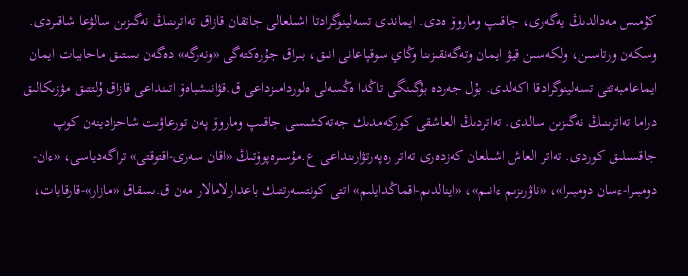كۇمىس مەدالدىڭ يەگەرى، جاقىپ وماروۆ ەدى. ايماندى تسەلينوگرادتا اشىلعالى جاتقان قازاق تەاترىنىڭ نەگىزىن سالۋعا شاقىردى. وسكەن ورتاسىن، ولكەسىن قيۋ ايمان وتەگەنقىزىنا وڭاي سوقپاعانى انىق، بىراق جۇرەكتەگى «ونەرگە» دەگەن ىستىق ماحاببات ايمان ايماعامبەتتى تسەلينوگرادقا اكەلدى. بۇل جەردە بۇگىنگى تاڭدا ەڭسەلى ەلوردامىزداعى ق.قۋانىشباەۆ اتىنداعى قازاق ۇلتتىق مۋزىكالىق دراما تەاترىنىڭ نەگىزىن سالدى. تەاتردىڭ العاشقى كوركەمدىك جەتەكشىسى جاقىپ وماروۆ پەن تورعاۋىت شاحزادينەن كوپ جاقسىلىق كوردى. تەاتر العاش اشىلعان كەزدەرى تەاتر رەپەرتۋارىنداعى ع.مۇسىرەپوۆتىڭ «اقان سەرى-اقتوقتى» تراگەدياسى، «ءان-دومبىرا-ءسان دومبىرا»، «ناۋرىزىم ءانىم»، «اينالدىم-اقماڭدايلىم» اتتى كونتسەرتتىك باعدارلامالار مەن ق.ىسقاق «مازار»-قارقابات،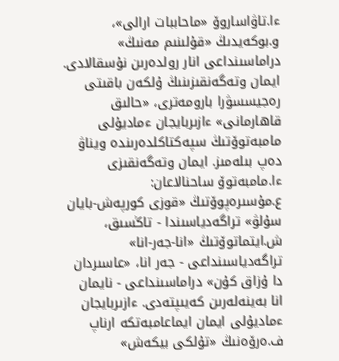ءا.تاۋاساروۆ «ماحاببات ارالى»، و.بوكەيدىڭ «قۇلىنىم مەنىڭ» دراماسىنداعى انار رولدەرىن نۇسقالادى.
ايمان وتەگەنقىزىنىڭ ۇلكەن باقىتى رەجيسسۋرا بارومەترى، «حالىق قاھارمانى» ءازىربايجان ءماديۇلى مامبەتوۆتىڭ سپەكتاكلدەرىندە ويناۋ دەپ بىلەمىز. ايمان وتەگەنقىزى ءا.مامبەتوۆ ساحنالاعان: ع.مۇسىرەپوۆتىڭ «قوزى كورپەش-بايان سۇلۋ» تراگەدياسىندا - تاڭسىق، ش.ايتماتوۆتىڭ «انا-جەر-انا» تراگەدياسىنداعى - جەر انا، «عاسىردان دا ۇزاق كۇن» دراماسىنداعى - نايمان انا بەينەلەرىن كەيىپتەدى. ءازىربايجان ءماديۇلى ايمان ايماعامبەتكە ارناپ ف.ەرۆەنىڭ «تۇلكى بيكەش»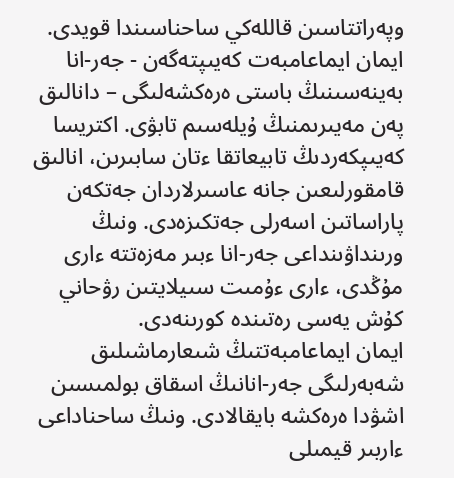وپەراتتاسىن قاللەكي ساحناسىندا قويدى.
ايمان ايماعامبەت كەيىپتەگەن - جەر-انا بەينەسىنىڭ باستى ەرەكشەلىگى – دانالىق پەن مەيىرىمنىڭ ۇيلەسىم تابۋى. اكتريسا كەيىپكەردىڭ تابيعاتقا ءتان سابىرىن، انالىق قامقورلىعىن جانە عاسىرلاردان جەتكەن پاراساتىن اسەرلى جەتكىزەدى. ونىڭ ورىنداۋىنداعى جەر-انا ءبىر مەزەتتە ءارى مۇڭدى، ءارى ءۇمىت سىيلايتىن رۋحاني كۇش يەسى رەتىندە كورىنەدى.
ايمان ايماعامبەتتىڭ شىعارماشىلىق شەبەرلىگى جەر-انانىڭ اسقاق بولمىسىن اشۋدا ەرەكشە بايقالادى. ونىڭ ساحناداعى ءاربىر قيمىلى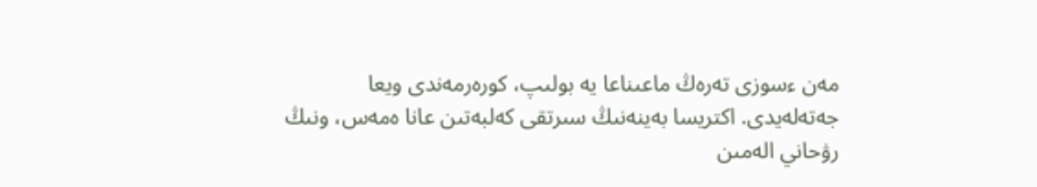مەن ءسوزى تەرەڭ ماعىناعا يە بولىپ، كورەرمەندى ويعا جەتەلەيدى. اكتريسا بەينەنىڭ سىرتقى كەلبەتىن عانا ەمەس، ونىڭ رۋحاني الەمىن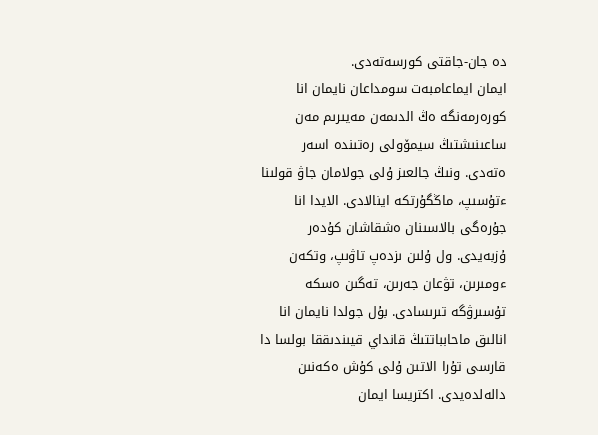دە جان-جاقتى كورسەتەدى.
ايمان ايماعامبەت سومداعان نايمان انا كورەرمەنگە ەڭ الدىمەن مەيىرىم مەن ساعىنىشتىڭ سيمۆولى رەتىندە اسەر ەتەدى. ونىڭ جالعىز ۇلى جولامان جاۋ قولىنا ءتۇسىپ، ماڭگۇرتكە اينالادى. الايدا انا جۇرەگى بالاسىنان ەشقاشان كۇدەر ۇزبەيدى. ول ۇلىن ىزدەپ تاۋىپ، وتكەن ءومىرىن، تۋعان جەرىن، تەگىن ەسكە تۇسىرۋگە تىرىسادى. بۇل جولدا نايمان انا انالىق ماحابباتتىڭ قانداي قيىندىققا بولسا دا قارسى تۇرا الاتىن ۇلى كۇش ەكەنىن دالەلدەيدى. اكتريسا ايمان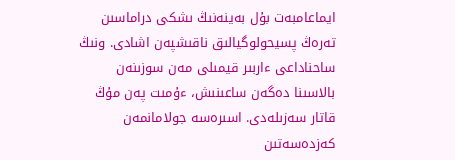ايماعامبەت بۇل بەينەنىڭ ىشكى دراماسىن تەرەڭ پسيحولوگيالىق ناقىشپەن اشادى. ونىڭ ساحناداعى ءاربىر قيمىلى مەن سوزىنەن بالاسىنا دەگەن ساعىنىش، ءۇمىت پەن مۇڭ قاتار سەزىلەدى. اسىرەسە جولامانمەن كەزدەسەتىن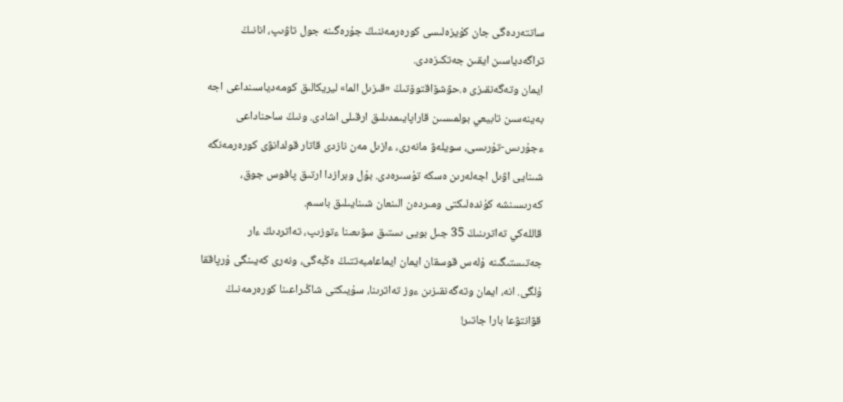ساتتەردەگى جان كۇيزەلىسى كورەرمەننىڭ جۇرەگىنە جول تاۋىپ، انانىڭ تراگەدياسىن ايقىن جەتكىزەدى.
ايمان وتەگەنقىزى ە.حۋشۆاقتوۆتىڭ «قىزىل الما» ليريكالىق كومەدياسىنداعى اجە بەينەسىن تابيعي بولمىسىن قاراپايىمدىلىق ارقىلى اشادى. ونىڭ ساحناداعى ءجۇرىس-تۇرىسى، سويلەۋ مانەرى، ءازىل مەن نازدى قاتار قولدانۋى كورەرمەنگە شىنايى اۋىل اجەلەرىن ەسكە تۇسىرەدى. بۇل وبرازدا ارتىق پافوس جوق، كەرىسىنشە كۇندەلىكتى ومىردەن الىنعان شىنايىلىق باسىم.
قاللەكي تەاترىنىڭ 35 جىل بويى ىستىق سۋىعىنا ءتوزىپ، تەاتردىڭ ءار جەتىستىگىنە ۇلەس قوسقان ايمان ايماعامبەتتىڭ ەڭبەگى، ونەرى كەيىنگى ۇرپاققا ۇلگى. انە، ايمان وتەگەنقىزىن ءوز تەاترىنا، سۇيىكتى شاڭىراعىنا كورەرمەنىڭ قۋانتۋعا بارا جاتىر!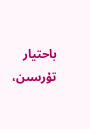باحتيار تۇرسىن،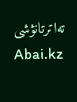تەاترتانۋشى
Abai.kz